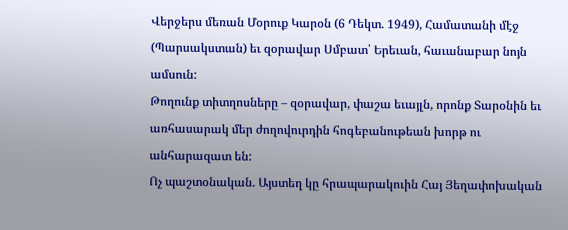Վերջերս մեռան Մօրուք Կարօն (6 Դեկտ. 1949), Համատանի մէջ (Պարսակստան) եւ զօրավար Սմբատ՝ Երեւան, հաւանաբար նոյն ամսուն:
Թողունք տիտղոսները – զօրավար, փաշա եւայլն, որոնք Տարօնին եւ առհասարակ մեր ժողովուրդին հոգեբանութեան խորթ ու անհարազատ են:
Ոչ պաշտօնական. Այստեղ կը հրապարակուին Հայ Յեղափոխական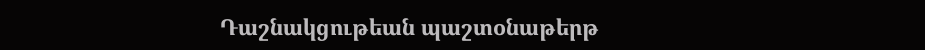Դաշնակցութեան պաշտօնաթերթ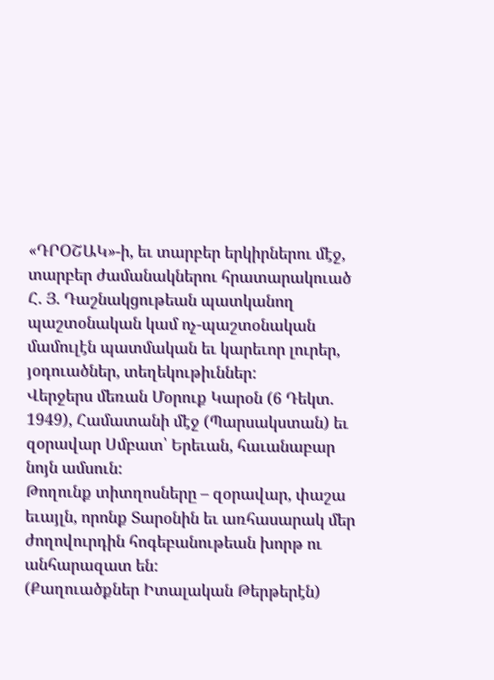«ԴՐՕՇԱԿ»-ի, եւ տարբեր երկիրներու մէջ, տարբեր ժամանակներու հրատարակուած Հ. Յ. Դաշնակցութեան պատկանող պաշտօնական կամ ոչ-պաշտօնական մամուլէն պատմական եւ կարեւոր լուրեր, յօդուածներ, տեղեկութիւններ:
Վերջերս մեռան Մօրուք Կարօն (6 Դեկտ. 1949), Համատանի մէջ (Պարսակստան) եւ զօրավար Սմբատ՝ Երեւան, հաւանաբար նոյն ամսուն:
Թողունք տիտղոսները – զօրավար, փաշա եւայլն, որոնք Տարօնին եւ առհասարակ մեր ժողովուրդին հոգեբանութեան խորթ ու անհարազատ են:
(Քաղուածքներ Իտալական Թերթերէն)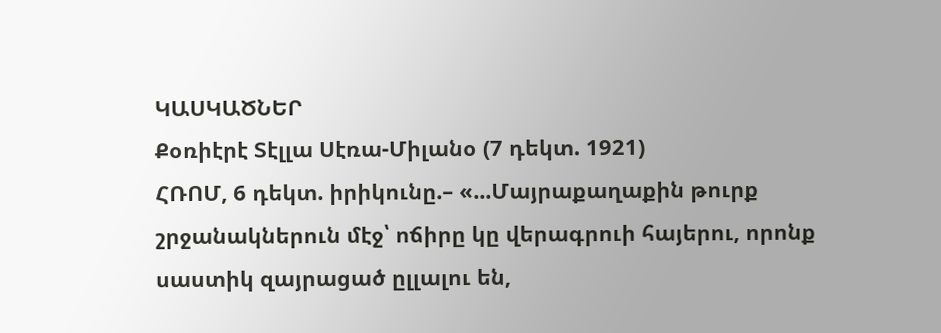ԿԱՍԿԱԾՆԵՐ
Քօռիէրէ Տէլլա Սէռա-Միլանօ (7 դեկտ. 1921)
ՀՌՈՄ, 6 դեկտ. իրիկունը.– «...Մայրաքաղաքին թուրք շրջանակներուն մէջ՝ ոճիրը կը վերագրուի հայերու, որոնք սաստիկ զայրացած ըլլալու են,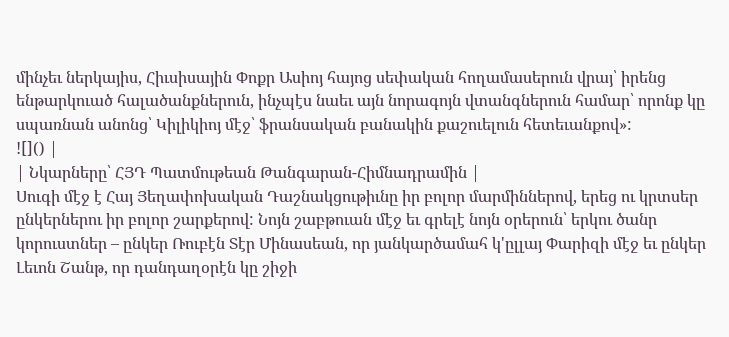մինչեւ ներկայիս, Հիւսիսային Փոքր Ասիոյ հայոց սեփական հողամասերուն վրայ՝ իրենց ենթարկուած հալածանքներուն, ինչպէս նաեւ այն նորագոյն վտանգներուն համար՝ որոնք կը սպառնան անոնց՝ Կիլիկիոյ մէջ՝ ֆրանսական բանակին քաշուելուն հետեւանքով»:
![]() |
| Նկարները՝ ՀՅԴ Պատմութեան Թանգարան-Հիմնադրամին |
Սուգի մէջ է Հայ Յեղափոխական Դաշնակցութիւնը իր բոլոր մարմիններով, երեց ու կրտսեր ընկերներու իր բոլոր շարքերով: Նոյն շաբթուան մէջ եւ գրելէ նոյն օրերուն՝ երկու ծանր կորուստներ – ընկեր Ռուբէն Տէր Մինասեան, որ յանկարծամահ կ'ըլլայ Փարիզի մէջ եւ ընկեր Լեւոն Շանթ, որ դանդաղօրէն կը շիջի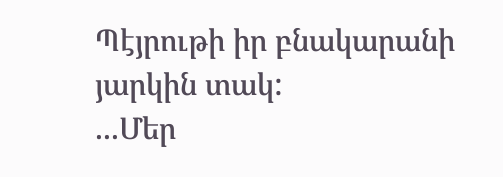Պէյրութի իր բնակարանի յարկին տակ:
...Մեր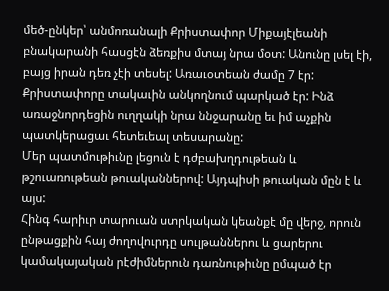մեծ-ընկեր՝ անմոռանալի Քրիստափոր Միքայէլեանի բնակարանի հասցէն ձեռքիս մտայ նրա մօտ: Անունը լսել էի, բայց իրան դեռ չէի տեսել: Առաւօտեան ժամը 7 էր: Քրիստափորը տակաւին անկողնում պարկած էր: Ինձ առաջնորդեցին ուղղակի նրա ննջարանը եւ իմ աչքին պատկերացաւ հետեւեալ տեսարանը:
Մեր պատմութիւնը լեցուն է դժբախղդութեան և թշուառութեան թուականներով: Այդպիսի թուական մըն է և այս:
Հինգ հարիւր տարուան ստրկական կեանքէ մը վերջ, որուն ընթացքին հայ ժողովուրդը սուլթաններու և ցարերու կամակայական րէժիմներուն դառնութիւնը ըմպած էր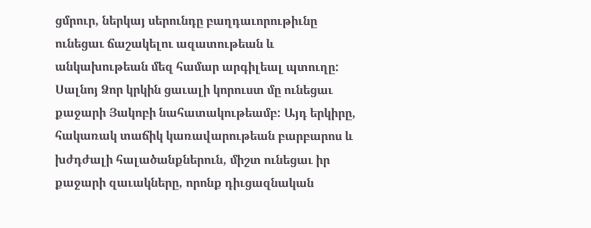ցմրուր, ներկայ սերունդը բաղդաւորութիւնը ունեցաւ ճաշակելու ազատութեան և անկախութեան մեզ համար արգիլեալ պտուղը:
Սալնոյ Ձոր կրկին ցաւալի կորուստ մը ունեցաւ քաջարի Յակոբի նահատակութեամբ: Այդ երկիրը, հակառակ տաճիկ կառավարութեան բարբարոս և խժդժալի հալածանքներուն, միշտ ունեցաւ իր քաջարի զաւակները, որոնք դիւցազնական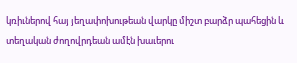կռիւներով հայ յեղափոխութեան վարկը միշտ բարձր պահեցին և տեղական ժողովրդեան ամէն խաւերու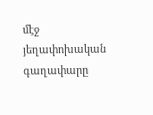մէջ յեղափոխական գաղափարը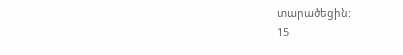տարածեցին:
15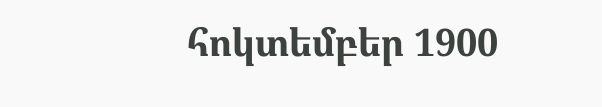հոկտեմբեր 1900